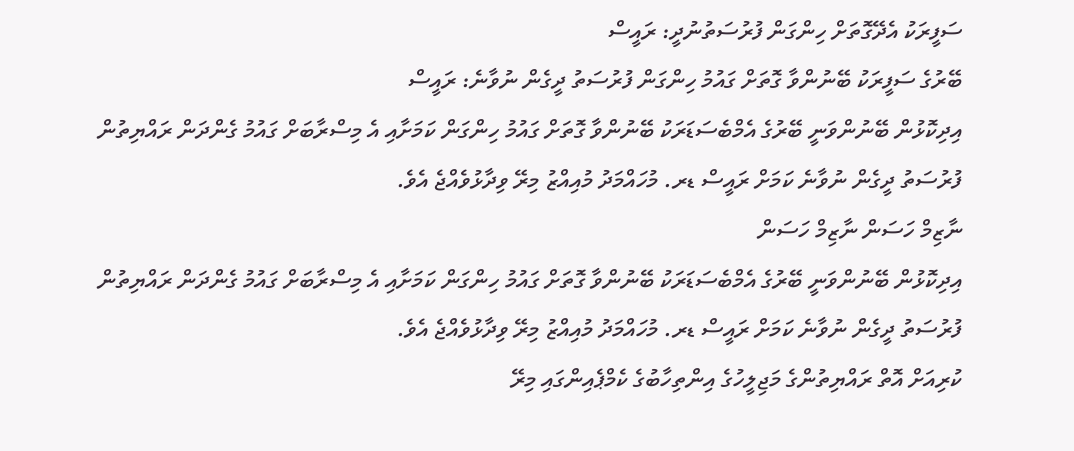ސަފީރަކު އެދޭގޮތަށް ހިންގަން ފުރުސަތުނުދީ: ރައީސް
ބޭރުގެ ސަފީރަކު ބޭނުންވާ ގޮތަށް ގައުމު ހިންގަން ފުރުސަތު ދީގެން ނުވާނެ: ރައީސް
އިދިކޮޅުން ބޭނުންވަނީ ބޭރުގެ އެމްބެސަޑަރަކު ބޭނުންވާ ގޮތަށް ގައުމު ހިންގަން ކަމަށާއި އެ މިސްރާބަށް ގައުމު ގެންދަން ރައްޔިތުން ފުރުސަތު ދީގެން ނުވާނެ ކަމަށް ރައީސް ޑރ. މުހައްމަދު މުއިއްޒު މިރޭ ވިދާޅުވެއްޖެ އެވެ.
ނާޒިމް ހަސަން ނާޒިމް ހަސަން
އިދިކޮޅުން ބޭނުންވަނީ ބޭރުގެ އެމްބެސަޑަރަކު ބޭނުންވާ ގޮތަށް ގައުމު ހިންގަން ކަމަށާއި އެ މިސްރާބަށް ގައުމު ގެންދަން ރައްޔިތުން ފުރުސަތު ދީގެން ނުވާނެ ކަމަށް ރައީސް ޑރ. މުހައްމަދު މުއިއްޒު މިރޭ ވިދާޅުވެއްޖެ އެވެ.
ކުރިއަށް އޮތް ރައްޔިތުންގެ މަޖިލީހުގެ އިންތިހާބުގެ ކެމްޕެއިންގައި މިރޭ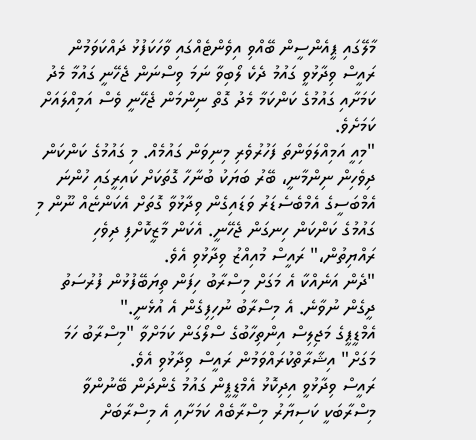މާލޭގައި ޕީއެންސީން ބޭއްވި އިވެންޓެއްގައި ވާހަކަފުޅު ދައްކަވަމުން ރައީސް ވިދާޅުވީ ގައުމު ދެކެ ލޯބިވާ ނަމަ ވިސްނަން ޖެހޭނީ ގައުމާ މެދު ކަމަށާއި ގައުމުގެ ކަންކަމާ މެދު ގޮތް ނިންމަން ޖެހޭނީ ވެސް އަމިއްލައަށް ކަމަށެވެ.
"މިއީ އަމިއްލަވަންތަ ފަހުރުވެރި މިނިވަން ގައުމެއް. މި ގައުމުގެ ކަންކަން ދިވެހިން ނިންމާނީ، ބޭރު ބަޔަކު ބުނާހާ ގޮތަކަށް ކައިރީގައި ހުންނަ އެމްބަސީގެ އެމްބެސެޑަރު ވަޑައިގެން ވިދާޅުވާ ގޮތަށް އެކަންޏެއް ނޫން މި ގައުމުގެ ކަންކަން ހިނގަން ޖެހޭނީ. އެކަން މާޒީކޮށްފި ދިވެހި ރައްޔިތުން،" ރައީސް މުއިއްޒު ވިދާޅުވި އެވެ.
"ދެން އަނެއްކާ އެ މަގަށް މިސްރާބު ހިފަން ތިޔަބޭފުޅުން ފުރުސަތު ދީގެން ނުވާނެ. އެ މިސްރާބު ނުހިފިގެން އެ އުޅެނީ."
އެމްޑީޕީގެ މަޖިލިސް އިންތިހާބުގެ ސްލޯގަން ކަމަށްވާ "މިސްރާބު ހަމަ މަގަށް" އިޝާރާތްކުރައްވަމުން ރައީސް ވިދާޅުވި އެވެ.
ރައީސް ވިދާޅުވީ އިދިކޮޅު އެމްޑީޕީން ގައުމު ގެންދަން ބޭނުންވާ މިސްރާބަކީ ކަސިޔާރު މިސްރާބެއް ކަމަށާއި އެ މިސްރާބަށް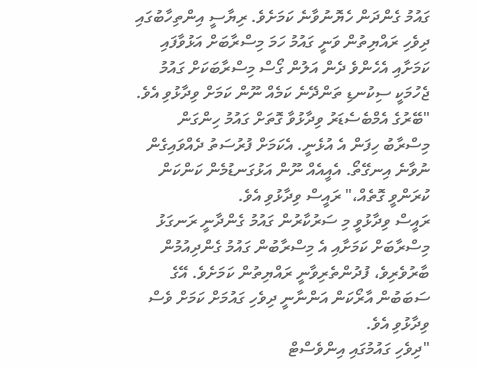ގައުމު ގެންދަން ހެޔޮނުވާނެ ކަމަށެވެ. ރިޔާސީ އިންތިހާބުގައި ދިވެހި ރައްޔިތުން ވަނީ ގައުމު ހަމަ މިސްރާބަށް އަޅުވާފައި ކަމަށާއި އެހެންވެ ދެން އަލުން ގޯސް މިސްރާބަކަށް ގައުމު ޖެހުމަކީ ސިކުނޑި ތަންދޭނެ ކަމެއް ނޫން ކަމަށް ވިދާޅުވި އެވެ.
"ބޭރުގެ އެމްބެސެޑަރު ވިދާޅުވާ ގޮތަށް ގައުމު ހިންގަން މިސްރާބު ހިފަން އެ އުޅެނީ. އެކަމަށް ފުރުސަތު ދެއްވައިގެން ނުވާނެ އިނގޭތޯ. އެއީއެއް ނޫން އަޅުގަނޑުމެން ކަންކަން ކުރަންވީ ގޮތެއް،" ރައީސް ވިދާޅުވި އެވެ.
ރައީސް ވިދާޅުވީ މި ސަރުކާރުން ގައުމު ގެންދާނީ ރަނގަޅު މިސްރާބަށް ކަމަށާއި އެ މިސްރާބުން ގައުމު ގެންދިއުމުން ބާރުވެރިވެ، ފުދުންތެރިވާނީ ރައްޔިތުން ކަމަށެވެ. އޭގެ ސަބަބުން އާރޯކަން އަންނާނީ ދިވެހި ގައުމަށް ކަމަށް ވެސް ވިދާޅުވި އެވެ.
"ދިވެހި ގައުމުގައި އިންވެސްޓް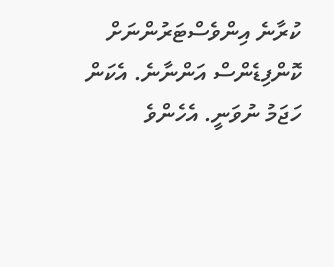ކުރާނެ އިންވެސްޓަރުންނަށް ކޮންފިޑެންސް އަންނާނެ. އެކަން ހަޖަމު ނުވަނީ. އެހެންވެ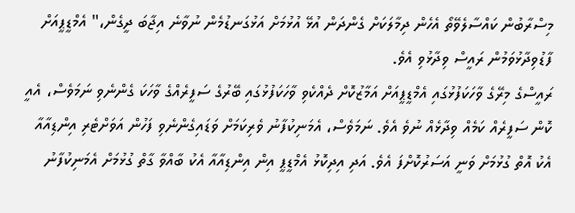މިސްރާބުން ކައްސާލެވޭތޯ އެހެން ދިމާލަކަށް ގެންދަން އުޅޭ އުޅުމަށް އަޅުގަނޑުމެން ނުވާނެ އިޖާބަ ދީގެން،" އެމްޑީޕީއަށް ފާޑުވިދާޅުވަމުން ރައީސް ވިދާޅުވި އެވެ.
ރައީސްގެ މިރޭގެ ވާހަކަފުޅުގައި އެމްޑީޕީއަށް އަމާޒުކޮށް ދެއްކެވި ވާހަކަފުޅުގައި ބޭރުގެ ސަފީރެއްގެ ވާހަކަ ގެންނެވި ނަމަވެސް، އެއީ ކޮން ސަފީރެއް ކަމެއް ވިދާޅެއް ނުވެ އެވެ. ނަމަވެސް، އެމަނިކުފާނު ވެރިކަމަށް ވަޑައިގެންނެވި ފަހުން އަވަށްޓެރި އިންޑިއާއާ އެކު އޮތް ގުޅުމަށް ވަނީ އަސަރުކޮށްފަ އެވެ. އަދި އިދިކޮޅު އެމްޑީޕީ އިން އިންޑިއާއާ އެކު ބާއްވާ ގާތް ގުޅުމަށް އެމަނިކުފާނު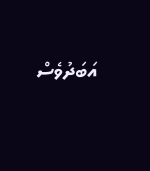އަބަދުވެސް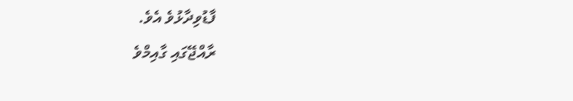ފާޑުވިދާޅުވެ އެވެ.
ރާއްޖޭގައި ގާއިމްވެ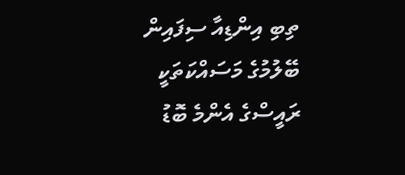ތިބި އިންޑިއާ ސިފައިން ބޭލުމުގެ މަސައްކަތަކީ ރައީސްގެ އެންމެ ބޮޑު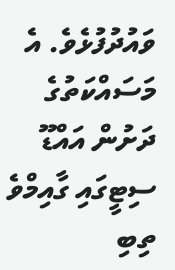ވައުދުފުޅެވެ. އެ މަސައްކަތުގެ ދަށުން އައްޑޫ ސިޓީގައި ގާއިމްވެ ތިބި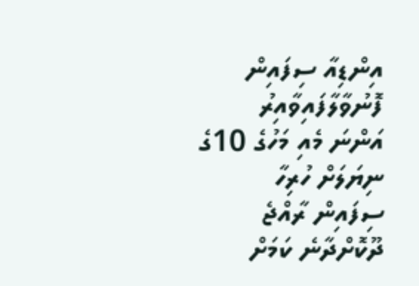އިންޑިއާ ސިފައިން ފޮނުވާލާފައިވާއިރު އަންނަ މެއި މަހުގެ 10ގެ ނިޔަލަށް ހުރިހާ ސިފައިން ރާއްޖެ ދޫކޮށްދާނެ ކަމަށް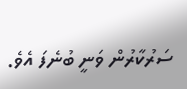ސަރުކާރުން ވަނީ ބުނެފަ އެވެ.